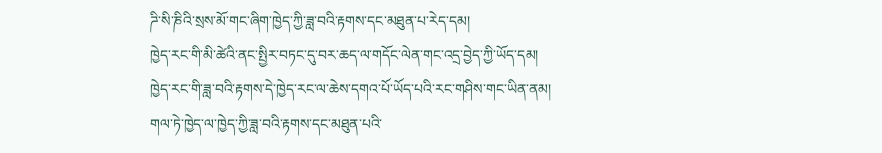ཌི་སི་ཎིའི་སྲས་མོ་གང་ཞིག་ཁྱེད་ཀྱི་ཟླ་བའི་རྟགས་དང་མཐུན་པ་རེད་དམ།
ཁྱེད་རང་གི་མི་ཚེའི་ནང་སྤྱིར་བཏང་དུ་བར་ཆད་ལ་གདོང་ལེན་གང་འདྲ་བྱེད་ཀྱི་ཡོད་དམ།
ཁྱེད་རང་གི་ཟླ་བའི་རྟགས་དེ་ཁྱེད་རང་ལ་ཆེས་དགའ་པོ་ཡོད་པའི་རང་གཤིས་གང་ཡིན་ནམ།
གལ་ཏེ་ཁྱེད་ལ་ཁྱེད་ཀྱི་ཟླ་བའི་རྟགས་དང་མཐུན་པའི་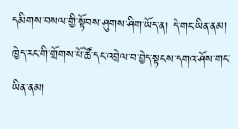དམིགས་བསལ་གྱི་སྟོབས་ཤུགས་ཤིག་ཡོད་ན། དེ་གང་ཡིན་ནམ།
ཁྱེད་རང་གི་གྲོགས་པོ་ཚོ་དང་འབྲེལ་བ་བྱེད་སྟངས་དགའ་ཤོས་གང་ཡིན་ནམ།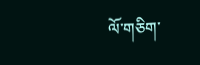ལོ་གཅིག་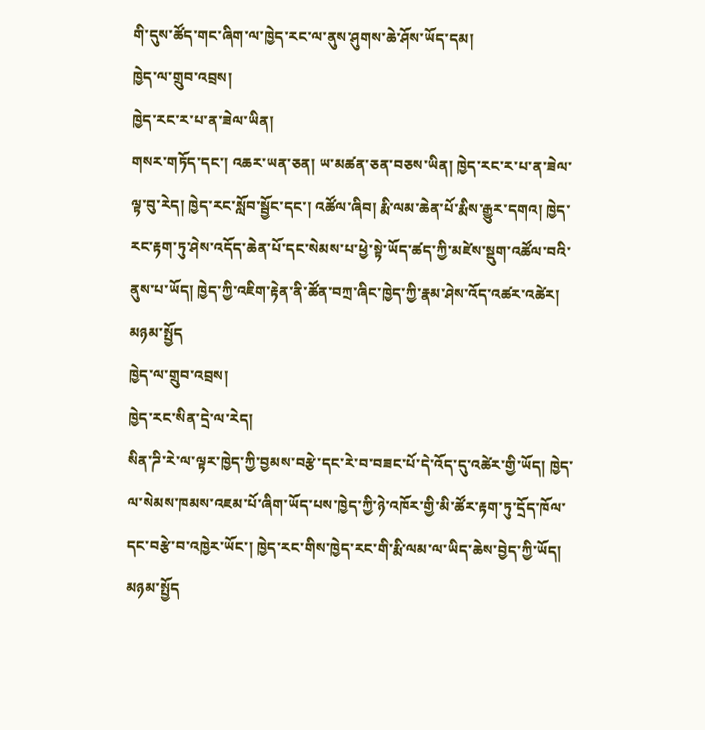གི་དུས་ཚོད་གང་ཞིག་ལ་ཁྱེད་རང་ལ་ནུས་ཤུགས་ཆེ་ཤོས་ཡོད་དམ།
ཁྱེད་ལ་གྲུབ་འབྲས།
ཁྱེད་རང་ར་པ་ན་ཟེལ་ཡིན།
གསར་གཏོད་དང་། འཆར་ཡན་ཅན། ཡ་མཚན་ཅན་བཅས་ཡིན། ཁྱེད་རང་ར་པ་ན་ཟེལ་ལྟ་བུ་རེད། ཁྱེད་རང་སློབ་སྦྱོང་དང་། འཚོལ་ཞིབ། རྨི་ལམ་ཆེན་པོ་རྨིས་རྒྱུར་དགའ། ཁྱེད་རང་རྟག་ཏུ་ཤེས་འདོད་ཆེན་པོ་དང་སེམས་པ་ཕྱེ་སྟེ་ཡོད་ཚད་ཀྱི་མཛེས་སྡུག་འཚོལ་བའི་ནུས་པ་ཡོད། ཁྱེད་ཀྱི་འཇིག་རྟེན་ནི་ཚོན་བཀྲ་ཞིང་ཁྱེད་ཀྱི་རྣམ་ཤེས་འོད་འཚར་འཚེར།
མཉམ་སྤྱོད
ཁྱེད་ལ་གྲུབ་འབྲས།
ཁྱེད་རང་སིན་དྲེ་ལ་རེད།
སིན་ཌི་རེ་ལ་ལྟར་ཁྱེད་ཀྱི་བྱམས་བརྩེ་དང་རེ་བ་བཟང་པོ་དེ་འོད་དུ་འཚེར་གྱི་ཡོད། ཁྱེད་ལ་སེམས་ཁམས་འཇམ་པོ་ཞིག་ཡོད་པས་ཁྱེད་ཀྱི་ཉེ་འཁོར་གྱི་མི་ཚོར་རྟག་ཏུ་དྲོད་ཁོལ་དང་བརྩེ་བ་འཁྱེར་ཡོང་། ཁྱེད་རང་གིས་ཁྱེད་རང་གི་རྨི་ལམ་ལ་ཡིད་ཆེས་བྱེད་ཀྱི་ཡོད།
མཉམ་སྤྱོད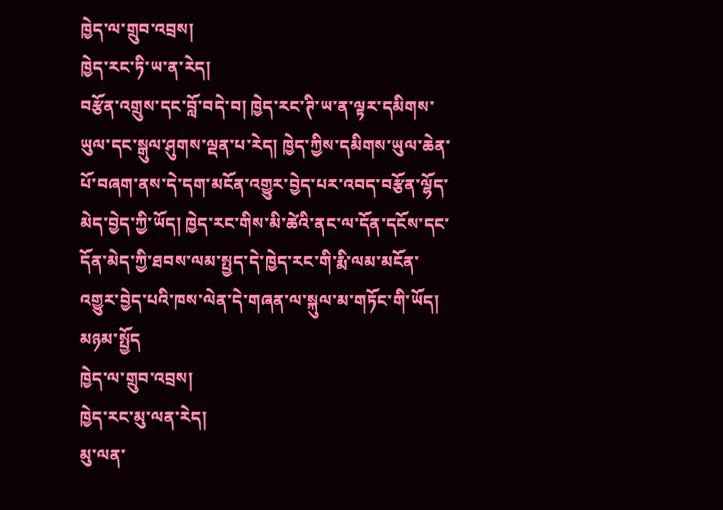ཁྱེད་ལ་གྲུབ་འབྲས།
ཁྱེད་རང་ཏི་ཡ་ན་རེད།
བརྩོན་འགྲུས་དང་བློ་བདེ་བ། ཁྱེད་རང་ཊི་ཡ་ན་ལྟར་དམིགས་ཡུལ་དང་སྒུལ་ཤུགས་ལྡན་པ་རེད། ཁྱེད་ཀྱིས་དམིགས་ཡུལ་ཆེན་པོ་བཞག་ནས་དེ་དག་མངོན་འགྱུར་བྱེད་པར་འབད་བརྩོན་ལྷོད་མེད་བྱེད་ཀྱི་ཡོད། ཁྱེད་རང་གིས་མི་ཚེའི་ནང་ལ་དོན་དངོས་དང་དོན་མེད་ཀྱི་ཐབས་ལམ་སྤྱད་དེ་ཁྱེད་རང་གི་རྨི་ལམ་མངོན་འགྱུར་བྱེད་པའི་ཁས་ལེན་དེ་གཞན་ལ་སྐུལ་མ་གཏོང་གི་ཡོད།
མཉམ་སྤྱོད
ཁྱེད་ལ་གྲུབ་འབྲས།
ཁྱེད་རང་མུ་ལན་རེད།
མུ་ལན་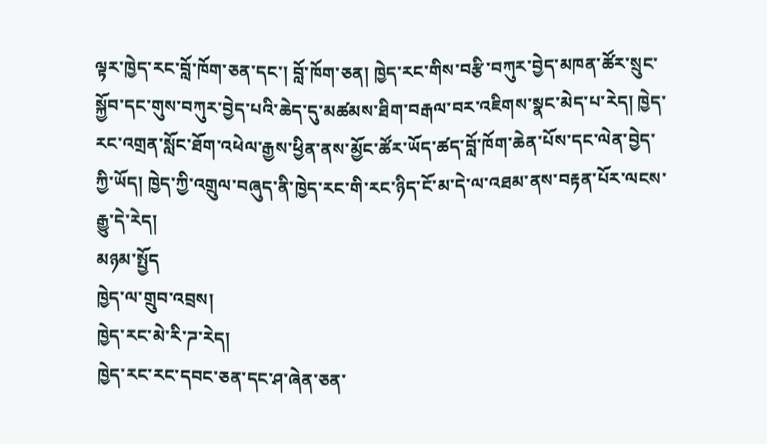ལྟར་ཁྱེད་རང་བློ་ཁོག་ཅན་དང་། བློ་ཁོག་ཅན། ཁྱེད་རང་གིས་བརྩི་བཀུར་བྱེད་མཁན་ཚོར་སྲུང་སྐྱོབ་དང་གུས་བཀུར་བྱེད་པའི་ཆེད་དུ་མཚམས་ཐིག་བརྒལ་བར་འཇིགས་སྣང་མེད་པ་རེད། ཁྱེད་རང་འགྲན་སློང་ཐོག་འཕེལ་རྒྱས་ཕྱིན་ནས་མྱོང་ཚོར་ཡོད་ཚད་བློ་ཁོག་ཆེན་པོས་དང་ལེན་བྱེད་ཀྱི་ཡོད། ཁྱེད་ཀྱི་འགྲུལ་བཞུད་ནི་ཁྱེད་རང་གི་རང་ཉིད་ངོ་མ་དེ་ལ་འཐམ་ནས་བརྟན་པོར་ལངས་རྒྱུ་དེ་རེད།
མཉམ་སྤྱོད
ཁྱེད་ལ་གྲུབ་འབྲས།
ཁྱེད་རང་མེ་རི་ཌ་རེད།
ཁྱེད་རང་རང་དབང་ཅན་དང་ཤ་ཞེན་ཅན་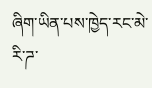ཞིག་ཡིན་པས་ཁྱེད་རང་མེ་རི་ཌ་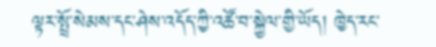ལྟར་སྤྲོ་སེམས་དང་ཤེས་འདོད་ཀྱི་འཚོ་བ་སྐྱེལ་གྱི་ཡོད། ཁྱེད་རང་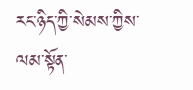རང་ཉིད་ཀྱི་སེམས་ཀྱིས་ལམ་སྟོན་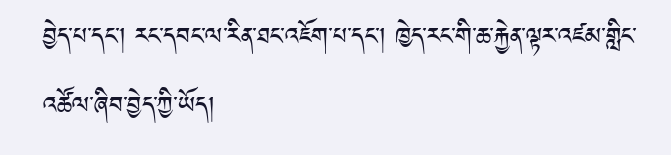བྱེད་པ་དང་། རང་དབང་ལ་རིན་ཐང་འཇོག་པ་དང་། ཁྱེད་རང་གི་ཆ་རྐྱེན་ལྟར་འཛམ་གླིང་འཚོལ་ཞིབ་བྱེད་ཀྱི་ཡོད།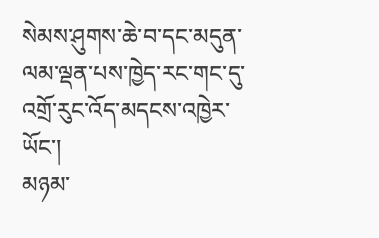སེམས་ཤུགས་ཆེ་བ་དང་མདུན་ལམ་ལྡན་པས་ཁྱེད་རང་གང་དུ་འགྲོ་རུང་འོད་མདངས་འཁྱེར་ཡོང་།
མཉམ་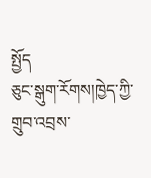སྤྱོད
ཅུང་སྒུག་རོགས།ཁྱེད་ཀྱི་གྲུབ་འབྲས་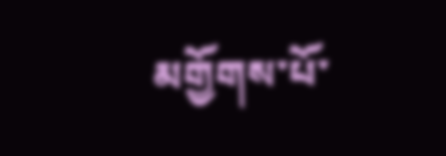མགྱོགས་པོ་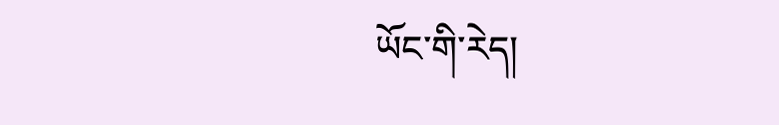ཡོང་གི་རེད།